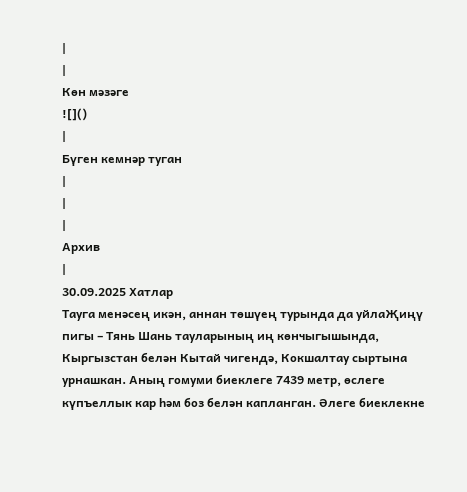|
|
Көн мәзәге
![]()
|
Бүген кемнәр туган
|
|
|
Архив
|
30.09.2025 Хатлар
Тауга менәсең икән, аннан төшүең турында да уйлаҖиңү пигы – Тянь Шань тауларының иң көнчыгышында, Кыргызстан белән Кытай чигендә, Кокшалтау сыртына урнашкан. Аның гомуми биеклеге 7439 метр, өслеге күпъеллык кар һәм боз белән капланган. Әлеге биеклекне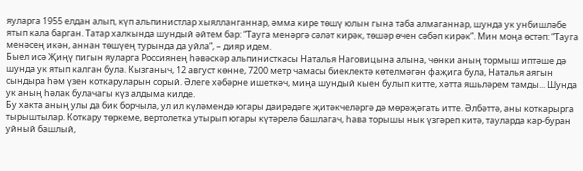яуларга 1955 елдан алып, күп альпинистлар хыялланганнар, әмма кире төшү юлын гына таба алмаганнар, шунда ук унбишләбе ятып кала барган. Татар халкында шундый әйтем бар: “Тауга менәргә сәләт кирәк, төшәр өчен сәбәп кирәк”. Мин моңа өстәп: “Тауга менәсең икән, аннан төшүең турында да уйла”, – дияр идем.
Быел исә Җиңү пигын яуларга Россиянең һәвәскәр альпинисткасы Наталья Наговицына алына, чөнки аның тормыш иптәше дә шунда ук ятып калган була. Кызганыч, 12 август көнне, 7200 метр чамасы биеклектә көтелмәгән фаҗига була, Наталья аягын сындыра һәм үзен коткаруларын сорый. Әлеге хәбәрне ишеткәч, миңа шундый кыен булып китте, хәтта яшьләрем тамды... Шунда ук аның һәлак булачагы күз алдыма килде.
Бу хакта аның улы да бик борчыла, ул ил күләмендә югары даирәдәге җитәкчеләргә дә мөрәҗәгать итте. Әлбәттә, аны коткарырга тырыштылар. Коткару төркеме, вертолетка утырып югары күтәрелә башлагач, һава торышы нык үзгәреп китә, тауларда кар-буран уйный башлый,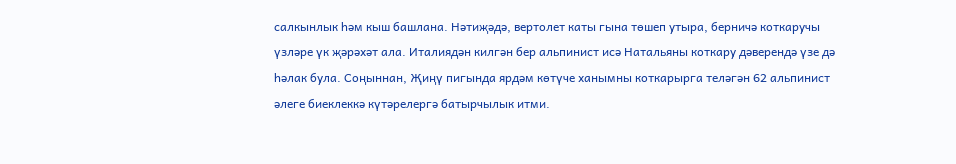салкынлык һәм кыш башлана. Нәтиҗәдә, вертолет каты гына төшеп утыра, берничә коткаручы үзләре үк җәрәхәт ала. Италиядән килгән бер альпинист исә Натальяны коткару дәверендә үзе дә һәлак була. Соңыннан, Җиңү пигында ярдәм көтүче ханымны коткарырга теләгән 62 альпинист әлеге биеклеккә күтәрелергә батырчылык итми.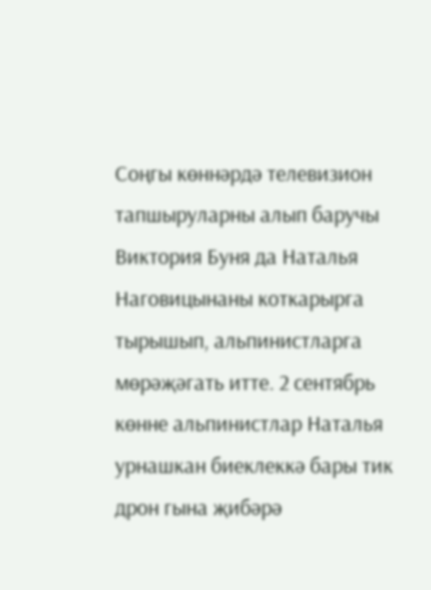Соңгы көннәрдә телевизион тапшыруларны алып баручы Виктория Буня да Наталья Наговицынаны коткарырга тырышып, альпинистларга мөрәҗәгать итте. 2 сентябрь көнне альпинистлар Наталья урнашкан биеклеккә бары тик дрон гына җибәрә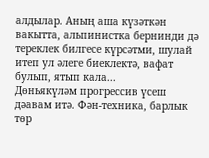алдылар. Аның аша күзәткән вакытта, альпинистка бернинди дә тереклек билгесе күрсәтми, шулай итеп ул әлеге биеклектә, вафат булып, ятып кала...
Дөньякүләм прогрессив үсеш дәавам итә. Фән-техника, барлык төр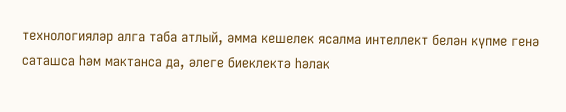технологияләр алга таба атлый, әмма кешелек ясалма интеллект белән күпме генә саташса һәм мактанса да, әлеге биеклектә һәлак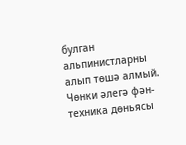булган альпинистларны алып төшә алмый. Чөнки әлегә фән-техника дөньясы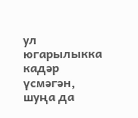ул югарылыкка кадәр үсмәгән, шуңа да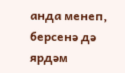анда менеп, берсенә дә ярдәм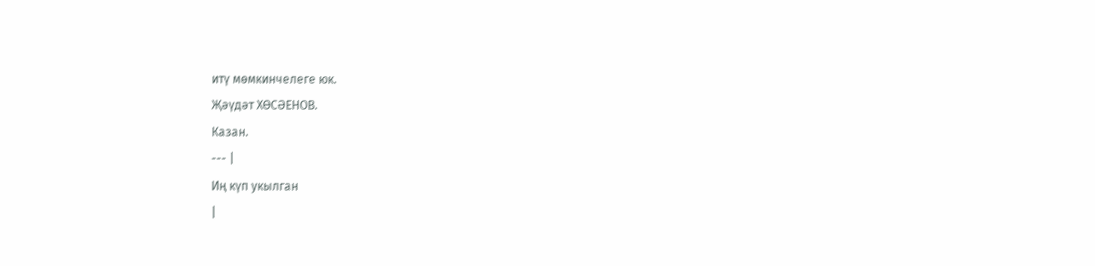итү мөмкинчелеге юк.
Җәүдәт ХӨСӘЕНОВ.
Казан.
--- |
Иң күп укылган
|